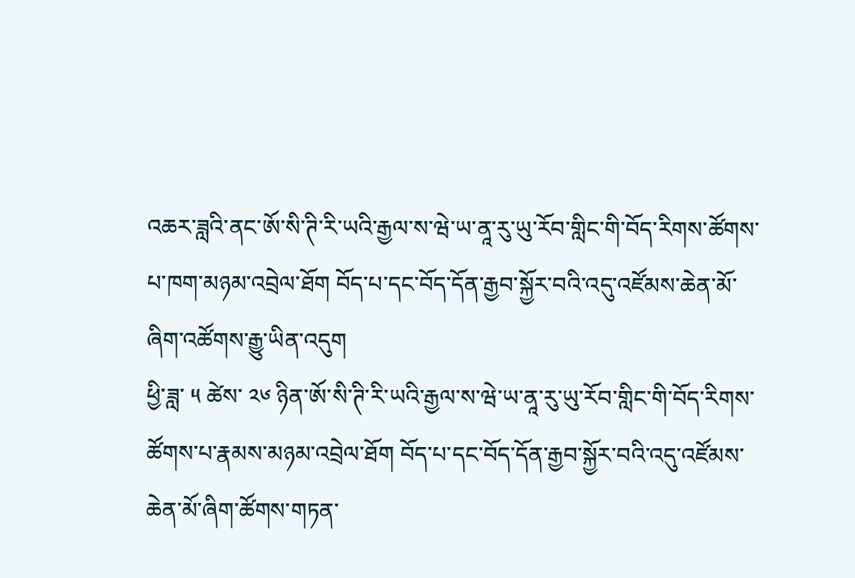འཆར་ཟླའི་ནང་ཨོ་སི་ཊི་རི་ཡའི་རྒྱལ་ས་ཝེ་ཡ་ནཱ་རུ་ཡུ་རོབ་གླིང་གི་བོད་རིགས་ཚོགས་པ་ཁག་མཉམ་འབྲེལ་ཐོག བོད་པ་དང་བོད་དོན་རྒྱབ་སྐྱོར་བའི་འདུ་འཛོམས་ཆེན་མོ་ཞིག་འཚོགས་རྒྱུ་ཡིན་འདུག
ཕྱི་ཟླ་ ༥ ཚེས་ ༢༦ ཉིན་ཨོ་སི་ཊི་རི་ཡའི་རྒྱལ་ས་ཝེ་ཡ་ནཱ་རུ་ཡུ་རོབ་གླིང་གི་བོད་རིགས་ཚོགས་པ་རྣམས་མཉམ་འབྲེལ་ཐོག བོད་པ་དང་བོད་དོན་རྒྱབ་སྐྱོར་བའི་འདུ་འཛོམས་ཆེན་མོ་ཞིག་ཚོགས་གཏན་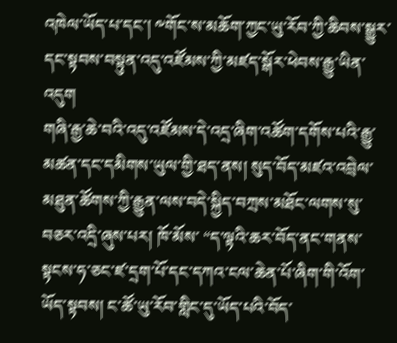འཁེལ་ཡོད་པ་དང་། ༸གོང་ས་མཆོག་ཀྱང་ཡུ་རོབ་ཀྱི་ཆིབས་སྒྱུར་དང་སྟབས་བསྟུན་འདུ་འཛོམས་ཀྱི་མཛད་སྒོར་ཕེབས་རྒྱུ་ཡིན་འདུག
གཞི་རྒྱ་ཆེ་བའི་འདུ་འཛོམས་དེ་འདྲ་ཞིག་འཚོག་དགོས་པའི་རྒྱུ་མཚན་དང་དམིགས་ཡུལ་གྱི་ཐད་ནས། སུད་བོད་མཛའ་འབྲེལ་མཐུན་ཚོགས་ཀྱི་རྒྱུན་ལས་བདེ་སྐྱིད་བཀྲས་མཐོང་ལགས་སུ་བཅར་འདྲི་ཞུས་པར། ཁོ་མོས་ “ད་ལྟའི་ཆར་བོད་ནང་གནས་སྟངས་ཧ་ཅང་ཛ་དྲག་པོ་དང་དཀའ་ངལ་ཆེན་པོ་ཞིག་གི་འོག་ཡོད་སྟབས། ང་ཚོ་ཡུ་རོབ་གླིང་དུ་ཡོད་པའི་བོད་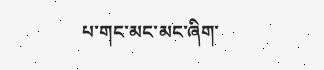པ་གང་མང་མང་ཞིག་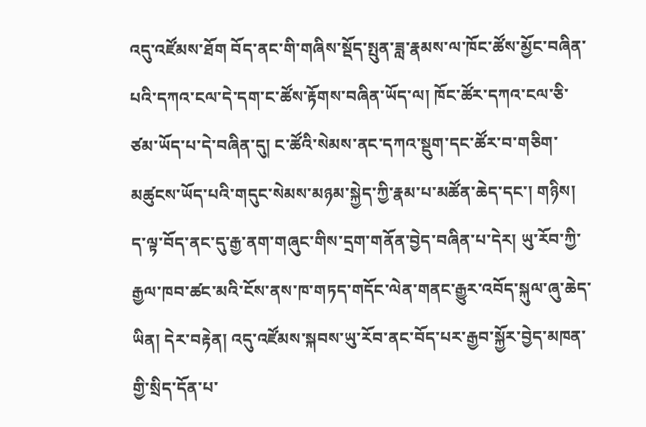འདུ་འཛོམས་ཐོག བོད་ནང་གི་གཞིས་སྡོད་སྤུན་ཟླ་རྣམས་ལ་ཁོང་ཚོས་མྱོང་བཞིན་པའི་དཀའ་ངལ་དེ་དག་ང་ཚོས་རྟོགས་བཞིན་ཡོད་ལ། ཁོང་ཚོར་དཀའ་ངལ་ཅི་ཙམ་ཡོད་པ་དེ་བཞིན་དུ། ང་ཚོའི་སེམས་ནང་དཀའ་སྡུག་དང་ཚོར་བ་གཅིག་མཚུངས་ཡོད་པའི་གདུང་སེམས་མཉམ་སྐྱེད་ཀྱི་རྣམ་པ་མཚོན་ཆེད་དང་། གཉིས། ད་ལྟ་བོད་ནང་དུ་རྒྱ་ནག་གཞུང་གིས་དྲག་གནོན་བྱེད་བཞིན་པ་དེར། ཡུ་རོབ་ཀྱི་རྒྱལ་ཁབ་ཚང་མའི་ངོས་ནས་ཁ་གཏད་གདོང་ལེན་གནང་རྒྱུར་འབོད་སྐུལ་ཞུ་ཆེད་ཡིན། དེར་བརྟེན། འདུ་འཛོམས་སྐབས་ཡུ་རོབ་ནང་བོད་པར་རྒྱབ་སྐྱོར་བྱེད་མཁན་གྱི་སྲིད་དོན་པ་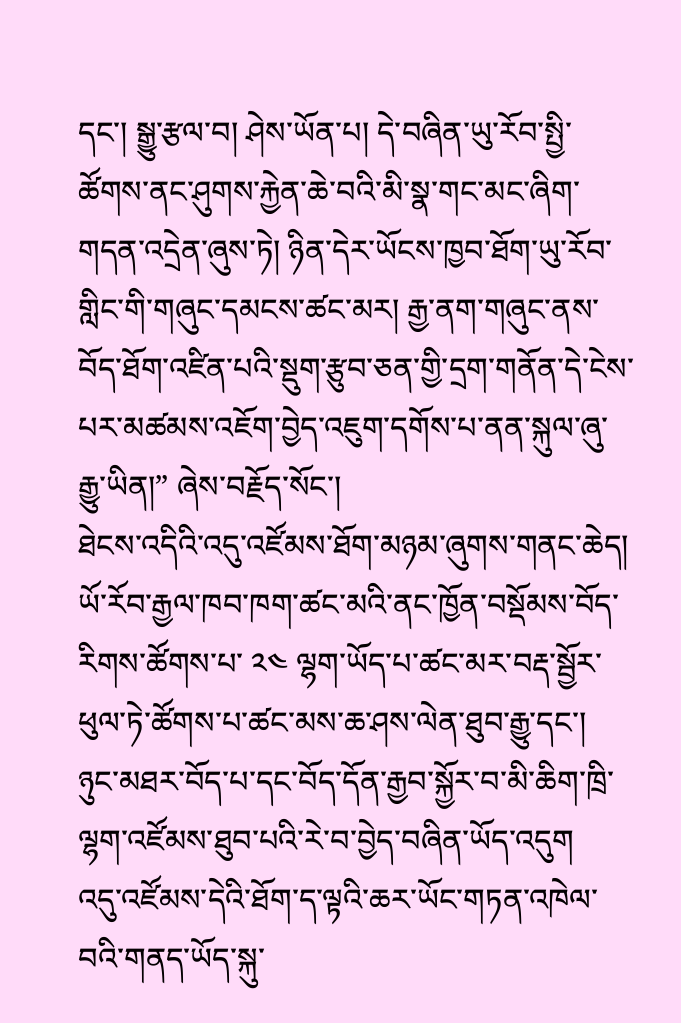དང་། སྒྱུ་རྩལ་བ། ཤེས་ཡོན་པ། དེ་བཞིན་ཡུ་རོབ་སྤྱི་ཚོགས་ནང་ཤུགས་རྐྱེན་ཆེ་བའི་མི་སྣ་གང་མང་ཞིག་གདན་འདྲེན་ཞུས་ཏེ། ཉིན་དེར་ཡོངས་ཁྱབ་ཐོག་ཡུ་རོབ་གླིང་གི་གཞུང་དམངས་ཚང་མར། རྒྱ་ནག་གཞུང་ནས་བོད་ཐོག་འཛིན་པའི་སྡུག་རྩུབ་ཅན་གྱི་དྲག་གནོན་དེ་ངེས་པར་མཚམས་འཇོག་བྱེད་འཇུག་དགོས་པ་ནན་སྐུལ་ཞུ་རྒྱུ་ཡིན།” ཞེས་བརྗོད་སོང་།
ཐེངས་འདིའི་འདུ་འཛོམས་ཐོག་མཉམ་ཞུགས་གནང་ཆེད། ཡོ་རོབ་རྒྱལ་ཁབ་ཁག་ཚང་མའི་ནང་ཁྱོན་བསྡོམས་བོད་རིགས་ཚོགས་པ་ ༢༤ ལྷག་ཡོད་པ་ཚང་མར་བརྡ་སྦྱོར་ཕུལ་ཏེ་ཚོགས་པ་ཚང་མས་ཆ་ཤས་ལེན་ཐུབ་རྒྱུ་དང་། ཉུང་མཐར་བོད་པ་དང་བོད་དོན་རྒྱབ་སྐྱོར་བ་མི་ཆིག་ཁྲི་ལྷག་འཛོམས་ཐུབ་པའི་རེ་བ་བྱེད་བཞིན་ཡོད་འདུག
འདུ་འཛོམས་དེའི་ཐོག་ད་ལྟའི་ཆར་ཡོང་གཏན་འཁེལ་བའི་གནད་ཡོད་སྐུ་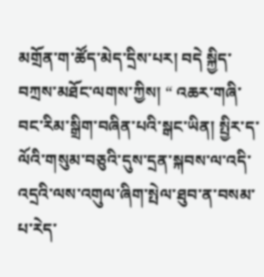མགྲོན་ག་ཚོད་མེད་དྲིས་པར། བདེ སྐྱིད་བཀྲས་མཐོང་ལགས་ཀྱིས། “ འཆར་གཞི་བང་རིམ་སྒྲིག་བཞིན་པའི་སྒང་ཡིན། སྤྱིར་ད་ལོའི་གསུམ་བཅུའི་དུས་དྲན་སྐབས་ལ་འདི་འདྲའི་ལས་འགུལ་ཞིག་སྤེལ་ཐུབ་ན་བསམ་པ་རེད་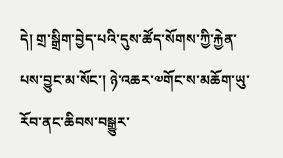དེ། གྲ་སྒྲིག་བྱེད་པའི་དུས་ཚོད་སོགས་ཀྱི་རྐྱེན་པས་བྱུང་མ་སོང་། ཉེ་འཆར་༧གོང་ས་མཆོག་ཡུ་རོབ་ནང་ཆིབས་བསྒྱུར་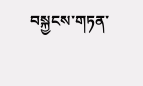བསྐྱངས་གཏན་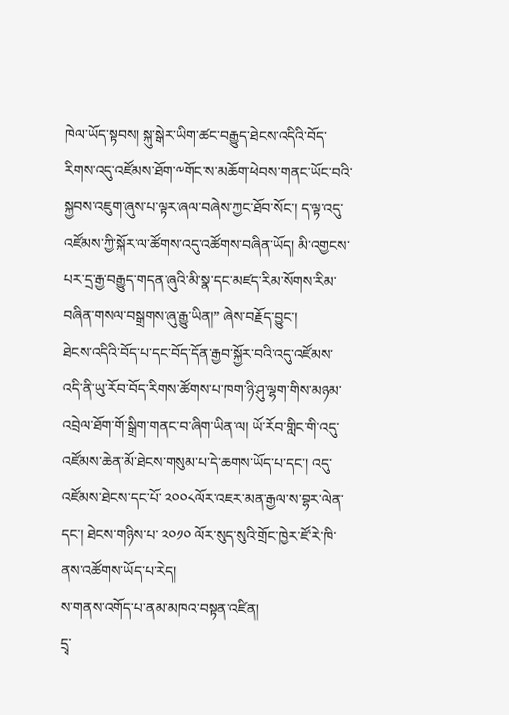ཁེལ་ཡོད་སྟབས། སྐུ་སྒེར་ཡིག་ཚང་བརྒྱུད་ཐེངས་འདིའི་བོད་རིགས་འདུ་འཛོམས་ཐོག་༸གོང་ས་མཆོག་ཕེབས་གནང་ཡོང་བའི་སྐྱབས་འཇུག་ཞུས་པ་ལྟར་ཞལ་བཞེས་ཀྱང་ཐོབ་སོང་། ད་ལྟ་འདུ་འཛོམས་ཀྱི་སྐོར་ལ་ཚོགས་འདུ་འཚོགས་བཞིན་ཡོད། མི་འགྱངས་པར་དྲ་རྒྱ་བརྒྱུད་གདན་ཞུའི་མི་སྣ་དང་མཛད་རིམ་སོགས་རིམ་བཞིན་གསལ་བསྒྲགས་ཞུ་རྒྱུ་ཡིན།” ཞེས་བརྗོད་བྱུང་།
ཐེངས་འདིའི་བོད་པ་དང་བོད་དོན་རྒྱབ་སྐྱོར་བའི་འདུ་འཛོམས་འདི་ནི་ཡུ་རོབ་བོད་རིགས་ཚོགས་པ་ཁག་ཉི་ཤུ་ལྷག་གིས་མཉམ་འབྲེལ་ཐོག་གོ་སྒྲིག་གནང་བ་ཞིག་ཡིན་ལ། ཡོ་རོབ་གླིང་གི་འདུ་འཛོམས་ཆེན་མོ་ཐེངས་གསུམ་པ་དེ་ཆགས་ཡོད་པ་དང་། འདུ་འཛོམས་ཐེངས་དང་པོ་ ༢༠༠༨ལོར་འཇར་མན་རྒྱལ་ས་བྷར་ལེན་དང་། ཐེངས་གཉིས་པ་ ༢༠༡༠ ལོར་སུད་སུའི་གྲོང་ཁྱེར་ཛོ་རེ་ཁི་ནས་འཚོགས་ཡོད་པ་རེད།
ས་གནས་འགོད་པ་ནམ་མཁའ་བསྟན་འཛིན།
དྲྭ་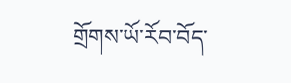གྲོགས་ཡོ་རོབ་བོད་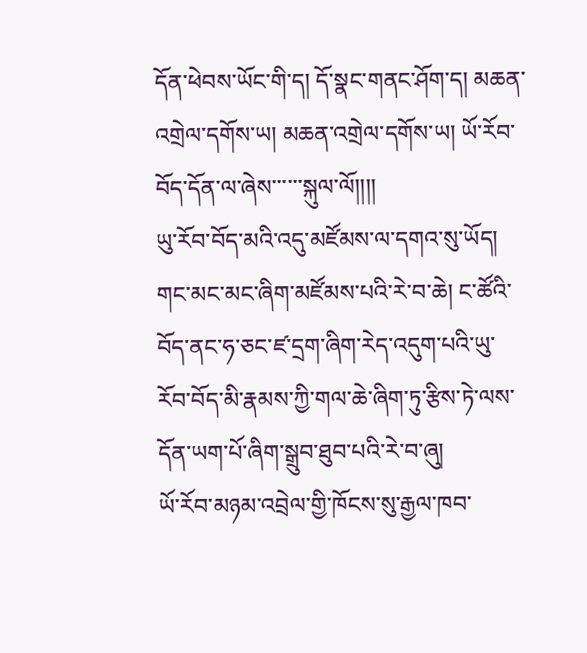དོན་ཕེབས་ཡོང་གི་ད། དོ་སྣང་གནང་ཤོག་ད། མཆན་འགྲེལ་དགོས་ཡ། མཆན་འགྲེལ་དགོས་ཡ། ཡོ་རོབ་བོད་དོན་ལ་ཞེས་་་་་་སྐུལ་ལོ།།།།
ཡུ་རོབ་བོད་མའི་འདུ་མཛོམས་ལ་དགའ་སུ་ཡོད། གང་མང་མང་ཞིག་མཛོམས་པའི་རེ་བ་ཆེ། ང་ཚོའི་བོད་ནང་ཧ་ཅང་ཛ་དྲག་ཞིག་རེད་འདུག་པའི་ཡུ་རོབ་བོད་མི་རྣམས་ཀྱི་གལ་ཆེ་ཞིག་ཏུ་རྩིས་ཏེ་ལས་དོན་ཡག་པོ་ཞིག་སྒྲུབ་ཐུབ་པའི་རེ་བ་ཞུ།
ཡོ་རོབ་མཉམ་འབྲེལ་གྱི་ཁོངས་སུ་རྒྱལ་ཁབ་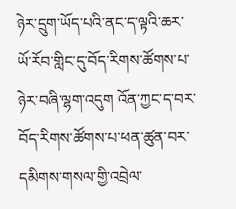ཉེར་དྲུག་ཡོད་པའི་ནང་ད་ལྟའི་ཆར་ཡོ་རོབ་གླིང་དུ་བོད་རིགས་ཚོགས་པ་ཉེར་བཞི་ལྷག་འདུག འོན་ཀྱང་ད་བར་བོད་རིགས་ཚོགས་པ་ཕན་ཚུན་བར་དམིགས་གསལ་གྱི་འབྲེལ་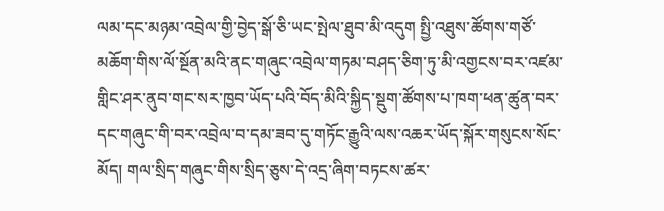ལམ་དང་མཉམ་འབྲེལ་གྱི་བྱེད་སྒོ་ཅི་ཡང་སྤེལ་ཐུབ་མི་འདུག སྤྱི་འཐུས་ཚོགས་གཙོ་མཆོག་གིས་ལོ་སྔོན་མའི་ནང་གཞུང་འབྲེལ་གཏམ་བཤད་ཅིག་ཏུ་མི་འགྱངས་བར་འཛམ་གླིང་ཤར་ནུབ་གང་སར་ཁྱབ་ཡོད་པའི་བོད་མིའི་སྐྱིད་སྡུག་ཚོགས་པ་ཁག་ཕན་ཚུན་བར་དང་གཞུང་གི་བར་འབྲེལ་བ་དམ་ཟབ་དུ་གཏོང་རྒྱུའི་ལས་འཆར་ཡོད་སྐོར་གསུངས་སོང་མོད། གལ་སྲིད་གཞུང་གིས་སྲིད་ཅུས་དེ་འདྲ་ཞིག་བཏངས་ཚར་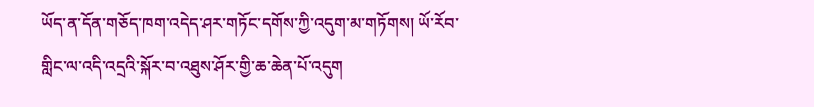ཡོད་ན་དོན་གཅོད་ཁག་འདེད་ཤར་གཏོང་དགོས་ཀྱི་འདུག་མ་གཏོགས། ཡོ་རོབ་གླིང་ལ་འདི་འདྲའི་སྐོར་བ་འཐུས་ཤོར་གྱི་ཆ་ཆེན་པོ་འདུག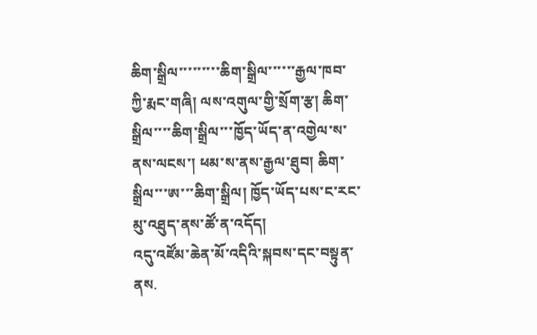ཆིག་སྒྲིལ་་་་་་་་་ཆིག་སྒྲིལ་་་་་་རྒྱལ་ཁབ་ཀྱི་རྨང་གཞི། ལས་འགུལ་གྱི་སྲོག་རྩ། ཆིག་སྒྲིལ་་་་ཆིག་སྒྲིལ་་་ཁྱོད་ཡོད་ན་འགྱེལ་ས་ནས་ལངས་། ཕམ་ས་ནས་རྒྱལ་ཐུབ། ཆིག་སྒྲིལ་་་ཨ་་་ཆིག་སྒྲིལ། ཁྱོད་ཡོད་པས་ང་རང་མུ་འཐུད་ནས་ཚོ་ན་འདོད།
འདུ་འཛོམ་ཆེན་མོ་འདིའི་སྐབས་དང་བསྟུན་ནས.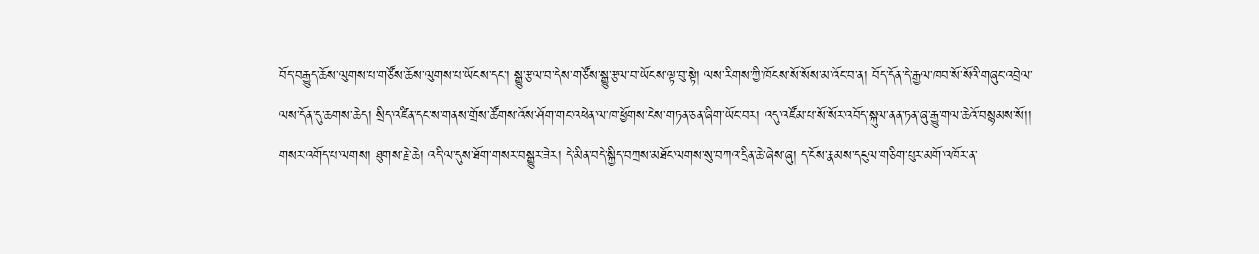བོད་བརྒྱུད་ཆོས་ལུགས་པ་གཙོས་ཆོས་ལུགས་པ་ཡོངས་དང་། སྒྱུ་རྩལ་བ་དེས་གཙོས་སྒྱུ་རྩལ་བ་ཡོངས་ལྟ་བུ་སྟེ། ལས་རིགས་ཀྱི་ཁོངས་སོ་སོས་མ་འོང་བ་ན། བོད་དོན་དེ་རྒྱལ་ཁབ་སོ་སོའི་གཞུང་འབྲེལ་ལས་དོན་དུ་ཆགས་ཆེད། སྲིད་འཛིན་དང་ས་གནས་གྲོས་ཚོགས་འོས་ཤོག་གང་འཕེན་ལ་ཁ་ཕྱོགས་ངེས་གཏན་ཅན་ཞིག་ཡོང་བར། འདུ་འཛོམ་པ་སོ་སོར་འབོད་སྐུལ་ནན་ཏན་ཞུ་རྒྱུ་གལ་ཆེའོ་བསྙམས་སོ།།
གསར་འགོད་པ་ལགས། ཐུགས་རྗེ་ཆེ། འདི་ལ་དུས་ཐོག་གསར་བསྒྱུར་ཟེར། དེ་མིན་བདེ་སྐྱིད་བཀྲས་མཐོང་ལགས་སུ་བཀའ་དྲིན་ཆེ་ཞེས་ཞུ། ད་ངོས་རྣམས་དངུལ་གཅིག་པུར་མགོ་འཁོར་ན་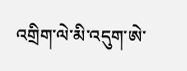འགྲིག་ལེ་མི་འདུག་ཨེ་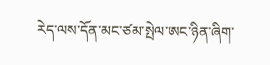རེད་ལས་དོན་མང་ཙམ་སྤེལ་ཨང་ཉིན་ཞིག་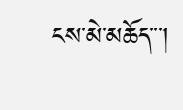ངས་མེ་མཆོད་་་།